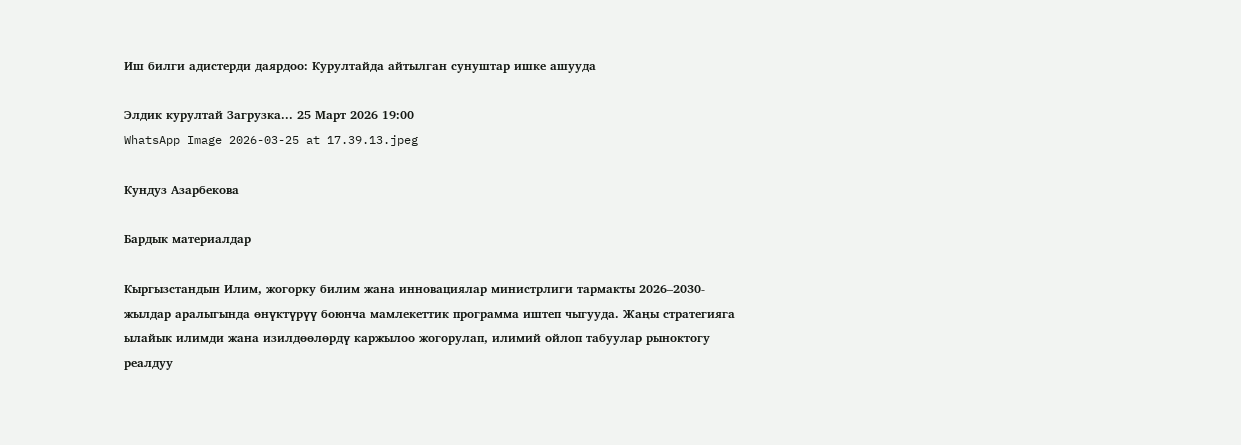Иш билги адистерди даярдоо: Курултайда айтылган сунуштар ишке ашууда

Элдик курултай Загрузка... 25 Март 2026 19:00
WhatsApp Image 2026-03-25 at 17.39.13.jpeg

Кундуз Азарбекова

Бардык материалдар

Кыргызстандын Илим, жогорку билим жана инновациялар министрлиги тармакты 2026–2030-жылдар аралыгында өнүктүрүү боюнча мамлекеттик программа иштеп чыгууда. Жаңы стратегияга ылайык илимди жана изилдөөлөрдү каржылоо жогорулап, илимий ойлоп табуулар рыноктогу реалдуу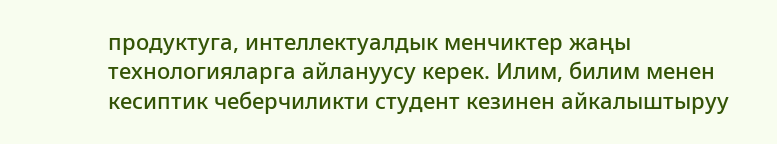продуктуга, интеллектуалдык менчиктер жаңы технологияларга айлануусу керек. Илим, билим менен кесиптик чеберчиликти студент кезинен айкалыштыруу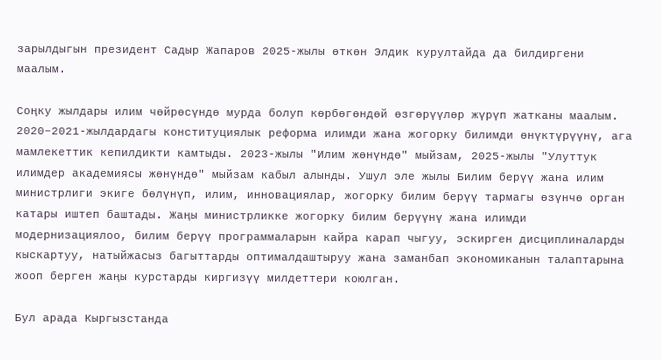зарылдыгын президент Садыр Жапаров 2025-жылы өткөн Элдик курултайда да билдиргени маалым.

Соңку жылдары илим чөйрөсүндө мурда болуп көрбөгөндөй өзгөрүүлөр жүрүп жатканы маалым. 2020–2021-жылдардагы конституциялык реформа илимди жана жогорку билимди өнүктүрүүнү, ага мамлекеттик кепилдикти камтыды. 2023-жылы "Илим жөнүндө" мыйзам, 2025-жылы "Улуттук илимдер академиясы жөнүндө" мыйзам кабыл алынды. Ушул эле жылы Билим берүү жана илим министрлиги экиге бөлүнүп, илим, инновациялар, жогорку билим берүү тармагы өзүнчө орган катары иштеп баштады. Жаңы министрликке жогорку билим берүүнү жана илимди модернизациялоо, билим берүү программаларын кайра карап чыгуу, эскирген дисциплиналарды кыскартуу, натыйжасыз багыттарды оптималдаштыруу жана заманбап экономиканын талаптарына жооп берген жаңы курстарды киргизүү милдеттери коюлган.

Бул арада Кыргызстанда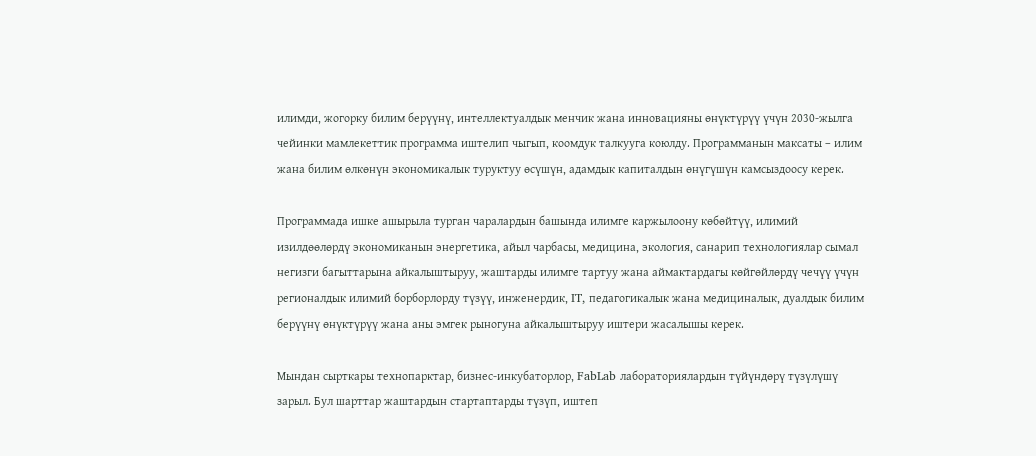илимди, жогорку билим берүүнү, интеллектуалдык менчик жана инновацияны өнүктүрүү үчүн 2030-жылга чейинки мамлекеттик программа иштелип чыгып, коомдук талкууга коюлду. Программанын максаты – илим жана билим өлкөнүн экономикалык туруктуу өсүшүн, адамдык капиталдын өнүгүшүн камсыздоосу керек.

Программада ишке ашырыла турган чаралардын башында илимге каржылоону көбөйтүү, илимий изилдөөлөрдү экономиканын энергетика, айыл чарбасы, медицина, экология, санарип технологиялар сымал негизги багыттарына айкалыштыруу, жаштарды илимге тартуу жана аймактардагы көйгөйлөрдү чечүү үчүн регионалдык илимий борборлорду түзүү, инженердик, IT, педагогикалык жана медициналык, дуалдык билим берүүнү өнүктүрүү жана аны эмгек рыногуна айкалыштыруу иштери жасалышы керек.

Мындан сырткары технопарктар, бизнес-инкубаторлор, FabLab лабораториялардын түйүндөрү түзүлүшү зарыл. Бул шарттар жаштардын стартаптарды түзүп, иштеп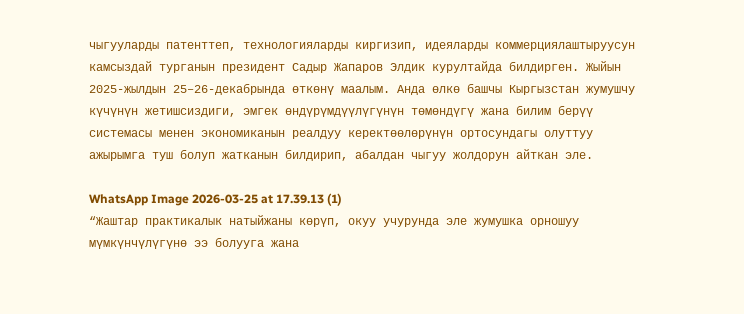чыгууларды патенттеп, технологияларды киргизип, идеяларды коммерциялаштыруусун камсыздай турганын президент Садыр Жапаров Элдик курултайда билдирген. Жыйын 2025-жылдын 25–26-декабрында өткөнү маалым. Анда өлкө башчы Кыргызстан жумушчу күчүнүн жетишсиздиги, эмгек өндүрүмдүүлүгүнүн төмөндүгү жана билим берүү системасы менен экономиканын реалдуу керектөөлөрүнүн ортосундагы олуттуу ажырымга туш болуп жатканын билдирип, абалдан чыгуу жолдорун айткан эле.

WhatsApp Image 2026-03-25 at 17.39.13 (1)
“Жаштар практикалык натыйжаны көрүп, окуу учурунда эле жумушка орношуу мүмкүнчүлүгүнө ээ болууга жана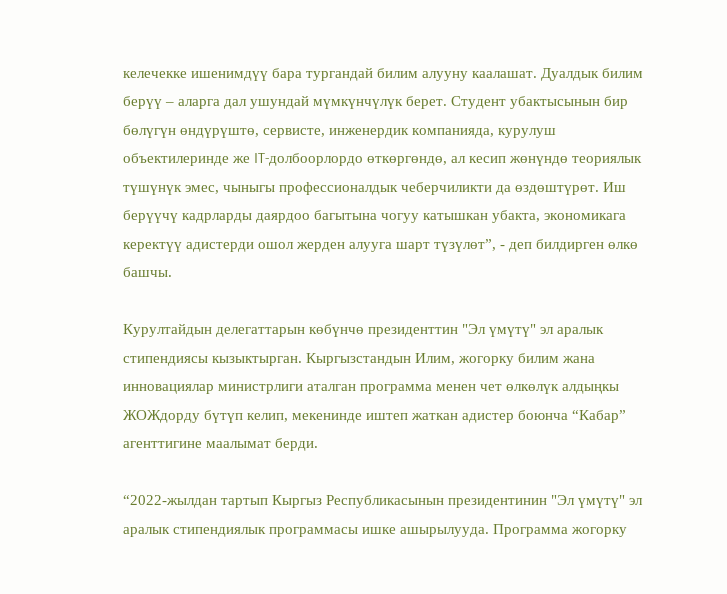келечекке ишенимдүү бара тургандай билим алууну каалашат. Дуалдык билим берүү – аларга дал ушундай мүмкүнчүлүк берет. Студент убактысынын бир бөлүгүн өндүрүштө, сервисте, инженердик компанияда, курулуш объектилеринде же IT-долбоорлордо өткөргөндө, ал кесип жөнүндө теориялык түшүнүк эмес, чыныгы профессионалдык чеберчиликти да өздөштүрөт. Иш берүүчү кадрларды даярдоо багытына чогуу катышкан убакта, экономикага керектүү адистерди ошол жерден алууга шарт түзүлөт”, - деп билдирген өлкө башчы.

Курултайдын делегаттарын көбүнчө президенттин "Эл үмүтү" эл аралык стипендиясы кызыктырган. Кыргызстандын Илим, жогорку билим жана инновациялар министрлиги аталган программа менен чет өлкөлүк алдыңкы ЖОЖдорду бүтүп келип, мекенинде иштеп жаткан адистер боюнча “Кабар” агенттигине маалымат берди.

“2022-жылдан тартып Кыргыз Республикасынын президентинин "Эл үмүтү" эл аралык стипендиялык программасы ишке ашырылууда. Программа жогорку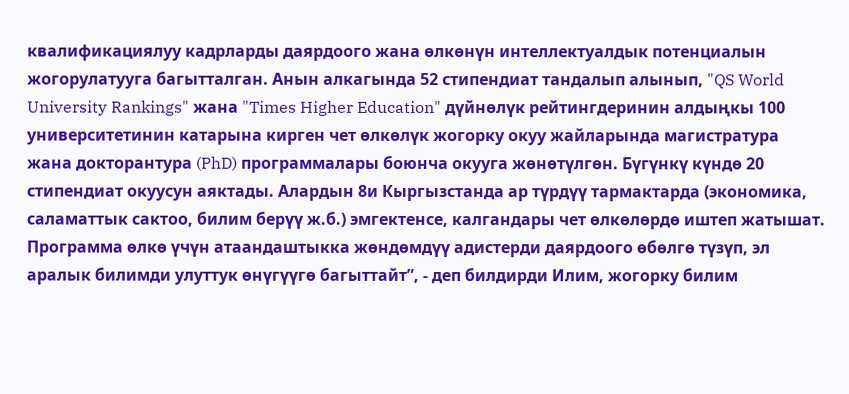квалификациялуу кадрларды даярдоого жана өлкөнүн интеллектуалдык потенциалын жогорулатууга багытталган. Анын алкагында 52 стипендиат тандалып алынып, "QS World University Rankings" жана "Times Higher Education" дүйнөлүк рейтингдеринин алдыңкы 100 университетинин катарына кирген чет өлкөлүк жогорку окуу жайларында магистратура жана докторантура (PhD) программалары боюнча окууга жөнөтүлгөн. Бүгүнкү күндө 20 стипендиат окуусун аяктады. Алардын 8и Кыргызстанда ар түрдүү тармактарда (экономика, саламаттык сактоо, билим берүү ж.б.) эмгектенсе, калгандары чет өлкөлөрдө иштеп жатышат. Программа өлкө үчүн атаандаштыкка жөндөмдүү адистерди даярдоого өбөлгө түзүп, эл аралык билимди улуттук өнүгүүгө багыттайт”, - деп билдирди Илим, жогорку билим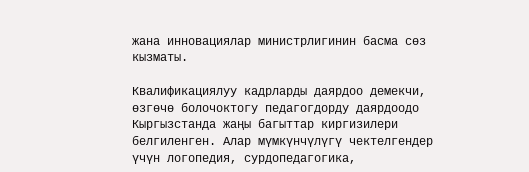жана инновациялар министрлигинин басма сөз кызматы.

Квалификациялуу кадрларды даярдоо демекчи, өзгөчө болочоктогу педагогдорду даярдоодо Кыргызстанда жаңы багыттар киргизилери белгиленген. Алар мүмкүнчүлүгү чектелгендер үчүн логопедия, сурдопедагогика,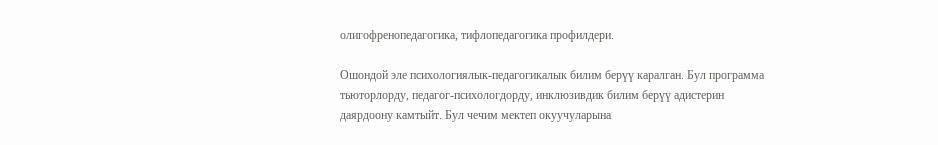олигофренопедагогика, тифлопедагогика профилдери.

Ошондой эле психологиялык-педагогикалык билим берүү каралган. Бул программа тьюторлорду, педагог-психологдорду, инклюзивдик билим берүү адистерин даярдоону камтыйт. Бул чечим мектеп окуучуларына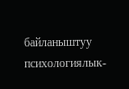байланыштуу психологиялык-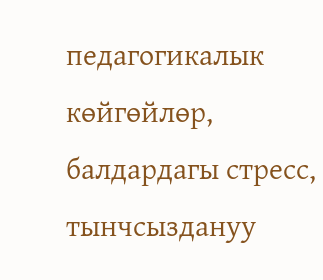педагогикалык көйгөйлөр, балдардагы стресс, тынчсыздануу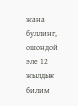жана буллинг, ошондой эле 12 жылдык билим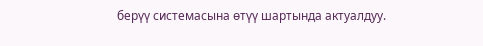берүү системасына өтүү шартында актуалдуу.